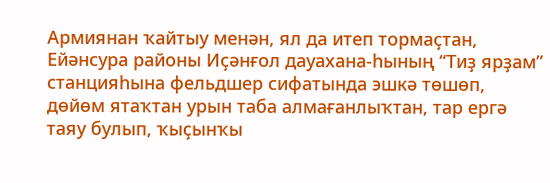Армиянан ҡайтыу менән, ял да итеп тормаҫтан, Ейәнсура районы Иҫәнғол дауахана-һының “Тиҙ ярҙам” станцияһына фельдшер сифатында эшкә төшөп, дөйөм ятаҡтан урын таба алмағанлыҡтан, тар ергә таяу булып, ҡыҫынҡы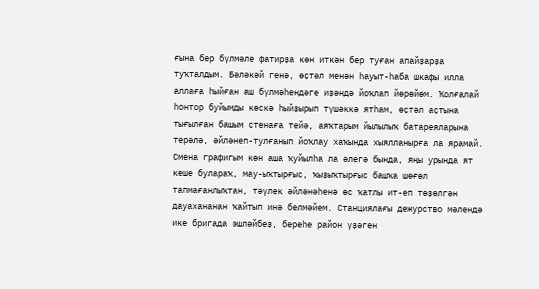ғына бер бүлмәле фатирҙа көн иткән бер туған апайҙарҙа туҡталдым. Бәләкәй генә, өҫтәл менән һауыт-һаба шкафы илла аллаға һыйған аш бүлмәһендәге иҙәндә йоҡлап йөрөйөм. Ҡолғалай һонтор буйымды көскә һыйҙырып түшәккә ятһам, өҫтәл аҫтына тығылған башым стенаға тейә, аяҡтарым йылылыҡ батареяларына терәлә, әйләнеп-тулғанып йоҡлау хаҡында хыялланырға ла ярамай. Смена графигым көн аша ҡуйылһа ла әлегә бында, яңы урында ят кеше булараҡ, мау-ыҡтырғыс, ҡыҙыҡтырғыс башҡа шөғөл тапмағанлыҡтан, тәүлек әйләнәһенә өс ҡатлы ит-еп төҙөлгән дауахананан ҡайтып инә белмәйем. Станциялағы дежурство мәлендә ике бригада эшләйбеҙ, береһе район үҙәген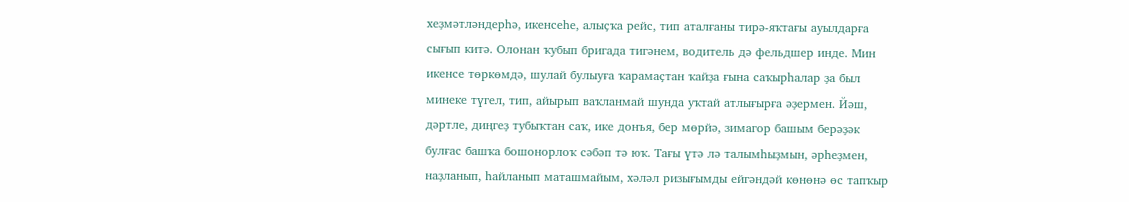хеҙмәтләндерһә, икенсеһе, алыҫҡа рейс, тип аталғаны тирә-яҡтағы ауылдарға сығып китә. Олонан ҡубып бригада тигәнем, водитель дә фельдшер инде. Мин икенсе төркөмдә, шулай булыуға ҡарамаҫтан ҡайҙа ғына саҡырһалар ҙа был минеке түгел, тип, айырып ваҡланмай шунда уҡтай атлығырға әҙермен. Йәш, дәртле, диңгеҙ тубыҡтан саҡ, ике донъя, бер мөрйә, зимагор башым берәҙәк булғас башҡа бошонорлоҡ сәбәп тә юҡ. Тағы үтә лә талымһыҙмын, әрһеҙмен, наҙланып, һайланып маташмайым, хәләл ризығымды ейгәндәй көнөнә өс тапҡыр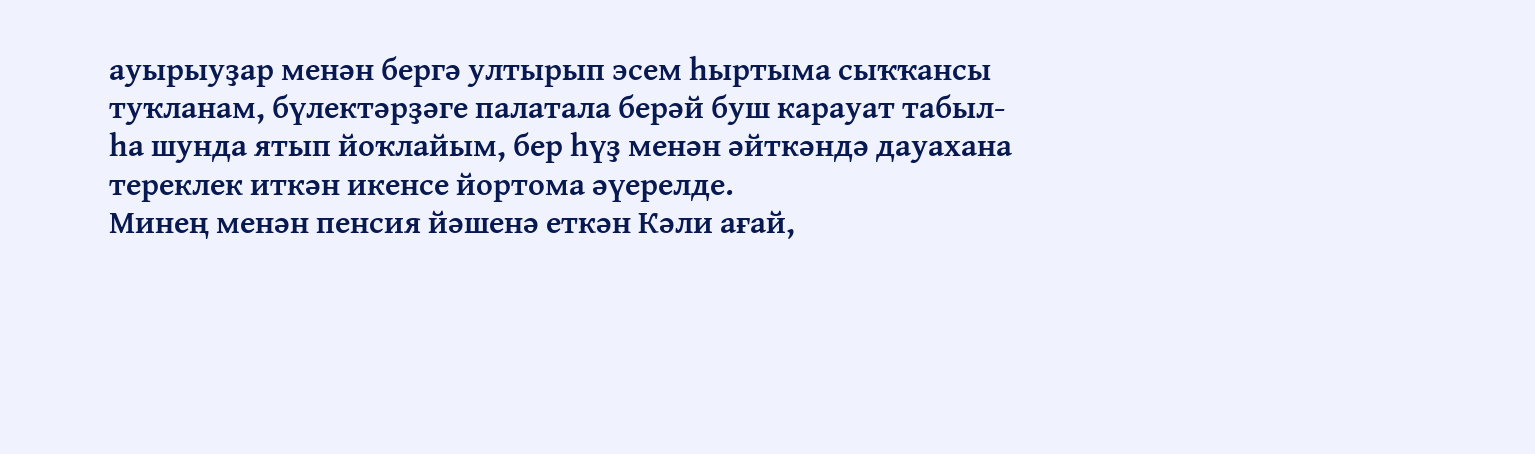ауырыуҙар менән бергә ултырып эсем һыртыма сыҡҡансы туҡланам, бүлектәрҙәге палатала берәй буш карауат табыл-һа шунда ятып йоҡлайым, бер һүҙ менән әйткәндә дауахана тереклек иткән икенсе йортома әүерелде.
Минең менән пенсия йәшенә еткән Кәли ағай,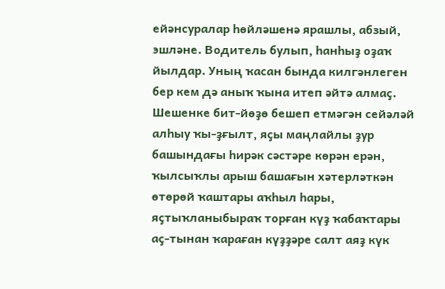ейәнсуралар һөйләшенә ярашлы, абзый, эшләне. Водитель булып, һанһыҙ оҙаҡ йылдар. Уның ҡасан бында килгәнлеген бер кем дә аныҡ ҡына итеп әйтә алмаҫ. Шешенке бит-йөҙө бешеп етмәгән сейәләй алһыу ҡы-ҙғылт, яҫы маңлайлы ҙур башындағы һирәк сәстәре көрән ерән, ҡылсыҡлы арыш башағын хәтерләткән өтөрөй ҡаштары аҡһыл һары, яҫтыҡланыбыраҡ торған күҙ ҡабаҡтары аҫ-тынан ҡараған күҙҙәре салт аяҙ күк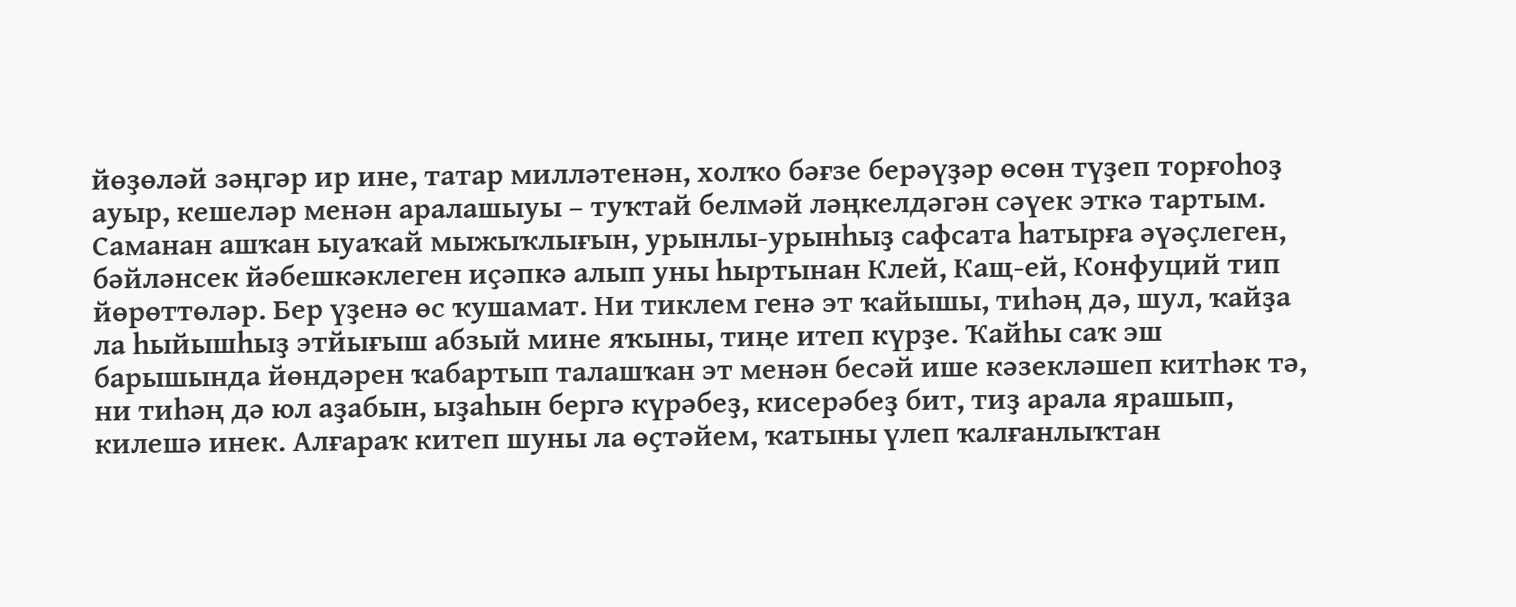йөҙөләй зәңгәр ир ине, татар милләтенән, холҡо бәғзе берәүҙәр өсөн түҙеп торғоһоҙ ауыр, кешеләр менән аралашыуы – туҡтай белмәй ләңкелдәгән сәүек эткә тартым. Саманан ашҡан ыуаҡай мыжыҡлығын, урынлы-урынһыҙ сафсата һатырға әүәҫлеген, бәйләнсек йәбешкәклеген иҫәпкә алып уны һыртынан Клей, Кащ-ей, Конфуций тип йөрөттөләр. Бер үҙенә өс ҡушамат. Ни тиклем генә эт ҡайышы, тиһәң дә, шул, ҡайҙа ла һыйышһыҙ этйығыш абзый мине яҡыны, тиңе итеп күрҙе. Ҡайһы саҡ эш барышында йөндәрен ҡабартып талашҡан эт менән бесәй ише кәзекләшеп китһәк тә, ни тиһәң дә юл аҙабын, ыҙаһын бергә күрәбеҙ, кисерәбеҙ бит, тиҙ арала ярашып, килешә инек. Алғараҡ китеп шуны ла өҫтәйем, ҡатыны үлеп ҡалғанлыҡтан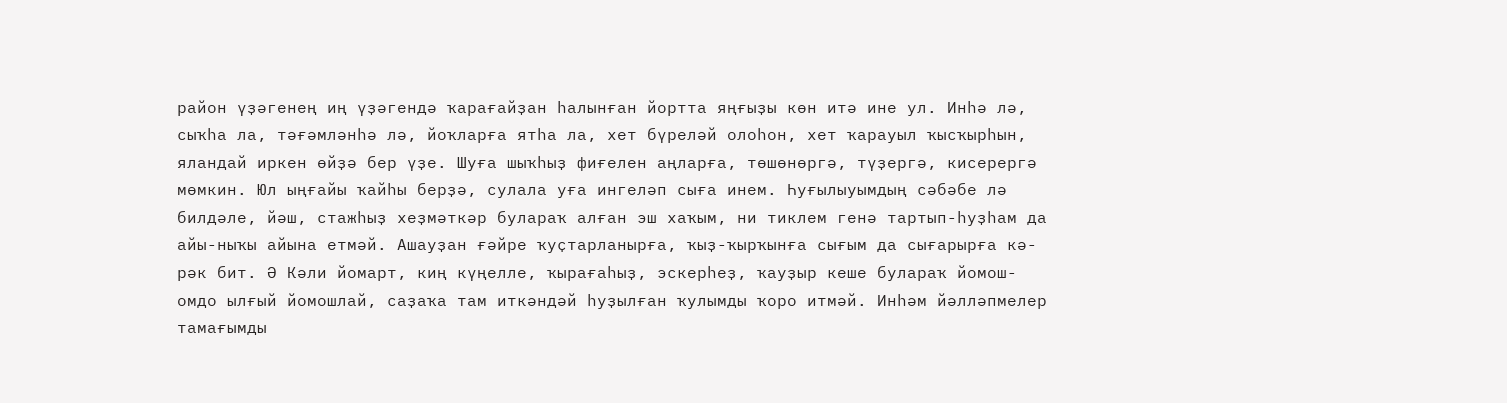район үҙәгенең иң үҙәгендә ҡарағайҙан һалынған йортта яңғыҙы көн итә ине ул. Инһә лә, сыҡһа ла, тәғәмләнһә лә, йоҡларға ятһа ла, хет бүреләй олоһон, хет ҡарауыл ҡысҡырһын, яландай иркен өйҙә бер үҙе. Шуға шыҡһыҙ фиғелен аңларға, төшөнөргә, түҙергә, кисерергә мөмкин. Юл ыңғайы ҡайһы берҙә, сулала уға ингеләп сыға инем. Һуғылыуымдың сәбәбе лә билдәле, йәш, стажһыҙ хеҙмәткәр булараҡ алған эш хаҡым, ни тиклем генә тартып-һуҙһам да айы-ныҡы айына етмәй. Ашауҙан ғәйре ҡуҫтарланырға, ҡыҙ-ҡырҡынға сығым да сығарырға кә-рәк бит. Ә Кәли йомарт, киң күңелле, ҡырағаһыҙ, эскерһеҙ, ҡауҙыр кеше булараҡ йомош-омдо ылғый йомошлай, саҙаҡа там иткәндәй һуҙылған ҡулымды ҡоро итмәй. Инһәм йәлләпмелер тамағымды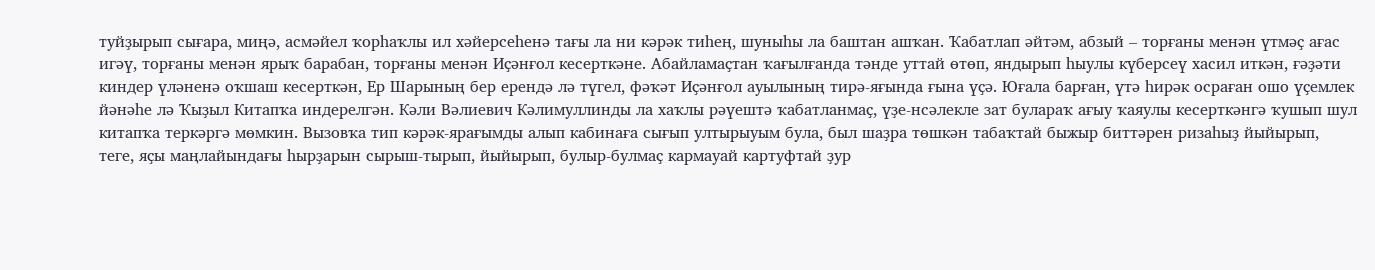туйҙырып сығара, миңә, асмәйел ҡорһаҡлы ил хәйерсеһенә тағы ла ни кәрәк тиһең, шуныһы ла баштан ашҡан. Ҡабатлап әйтәм, абзый – торғаны менән үтмәҫ ағас игәү, торғаны менән ярыҡ барабан, торғаны менән Иҫәнғол кесерткәне. Абайламаҫтан ҡағылғанда тәнде уттай өтөп, яндырып һыулы күберсеү хасил иткән, ғәҙәти киндер үләненә оҡшаш кесерткән, Ер Шарының бер ерендә лә түгел, фәҡәт Иҫәнғол ауылының тирә-яғында ғына үҫә. Юғала барған, үтә һирәк осраған ошо үҫемлек йәнәһе лә Ҡыҙыл Китапҡа индерелгән. Кәли Вәлиевич Кәлимуллинды ла хаҡлы рәүештә ҡабатланмаҫ, үҙе-нсәлекле зат булараҡ ағыу ҡаяулы кесерткәнгә ҡушып шул китапҡа теркәргә мөмкин. Вызовҡа тип кәрәк-ярағымды алып кабинаға сығып ултырыуым була, был шаҙра төшкән табаҡтай быжыр биттәрен ризаһыҙ йыйырып, теге, яҫы маңлайындағы һырҙарын сырыш-тырып, йыйырып, булыр-булмаҫ кармауай картуфтай ҙур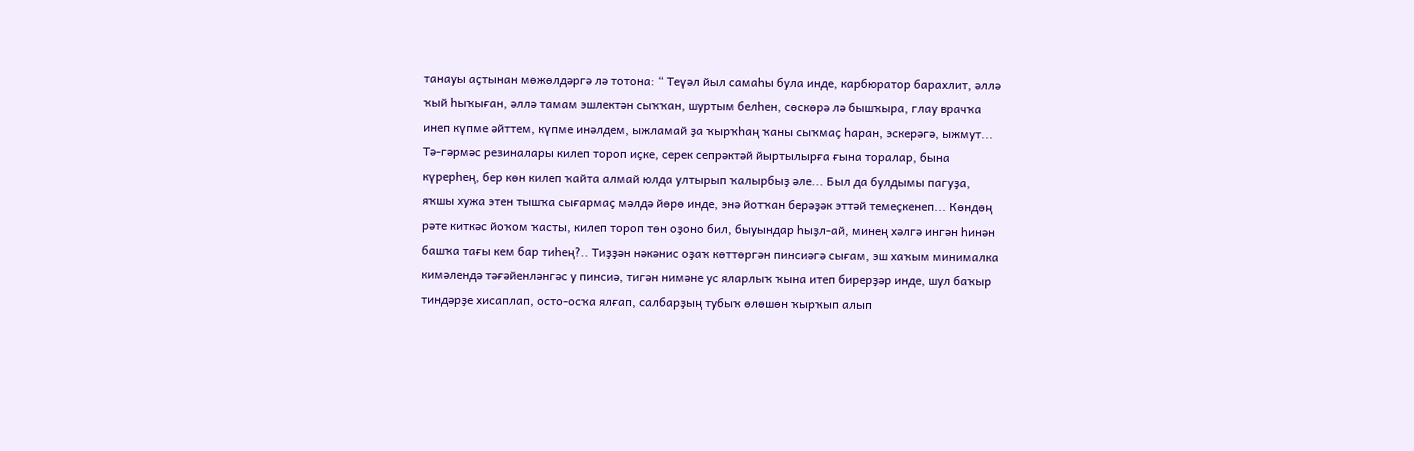танауы аҫтынан мөжөлдәргә лә тотона: “ Теүәл йыл самаһы була инде, карбюратор барахлит, әллә ҡый һыҡыған, әллә тамам эшлектән сыҡҡан, шуртым белһен, сөскөрә лә бышҡыра, глау врачҡа инеп күпме әйттем, күпме инәлдем, ыжламай ҙа ҡырҡһаң ҡаны сыҡмаҫ һаран, эскерәгә, ыжмут... Тә-гәрмәс резиналары килеп тороп иҫке, серек сепрәктәй йыртылырға ғына торалар, бына күрерһең, бер көн килеп ҡайта алмай юлда ултырып ҡалырбыҙ әле... Был да булдымы пагуҙа, яҡшы хужа этен тышҡа сығармаҫ мәлдә йөрө инде, энә йотҡан берәҙәк эттәй темеҫкенеп... Көндөң рәте киткәс йоҡом ҡасты, килеп тороп төн оҙоно бил, быуындар һыҙл-ай, минең хәлгә ингән һинән башҡа тағы кем бар тиһең?.. Тиҙҙән нәкәнис оҙаҡ көттөргән пинсиәгә сығам, эш хаҡым минималка кимәлендә тәғәйенләнгәс у пинсиә, тигән нимәне ус яларлыҡ ҡына итеп бирерҙәр инде, шул баҡыр тиндәрҙе хисаплап, осто-осҡа ялғап, салбарҙың тубыҡ өлөшөн ҡырҡып алып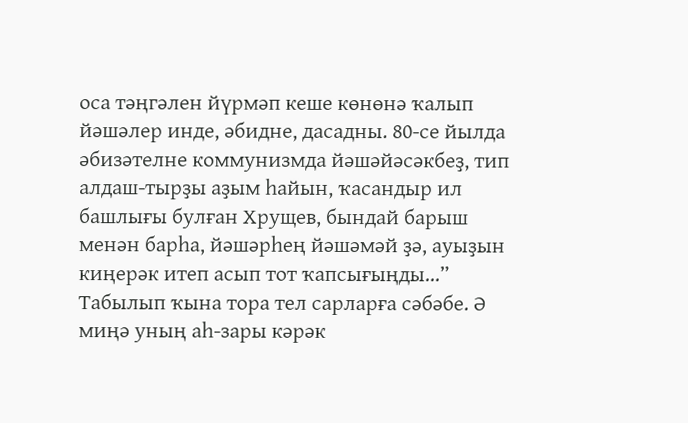оса тәңгәлен йүрмәп кеше көнөнә ҡалып йәшәлер инде, әбидне, дасадны. 80-се йылда әбизәтелне коммунизмда йәшәйәсәкбеҙ, тип алдаш-тырҙы аҙым һайын, ҡасандыр ил башлығы булған Хрущев, бындай барыш менән барһа, йәшәрһең йәшәмәй ҙә, ауыҙын киңерәк итеп асып тот ҡапсығыңды...” Табылып ҡына тора тел сарларға сәбәбе. Ә миңә уның аһ-зары кәрәк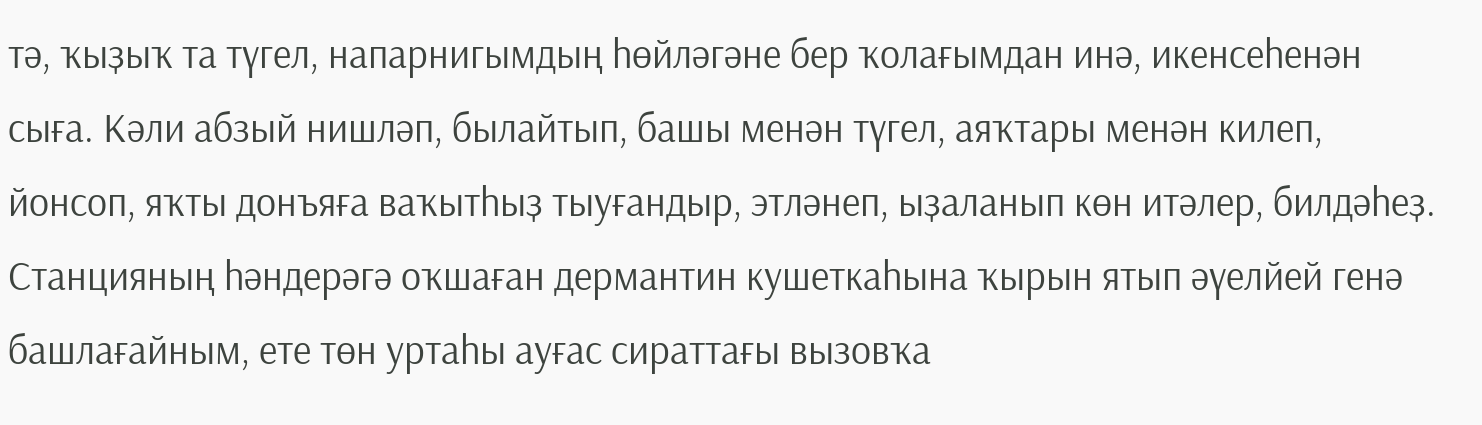тә, ҡыҙыҡ та түгел, напарнигымдың һөйләгәне бер ҡолағымдан инә, икенсеһенән сыға. Кәли абзый нишләп, былайтып, башы менән түгел, аяҡтары менән килеп, йонсоп, яҡты донъяға ваҡытһыҙ тыуғандыр, этләнеп, ыҙаланып көн итәлер, билдәһеҙ.
Станцияның һәндерәгә оҡшаған дермантин кушеткаһына ҡырын ятып әүелйей генә башлағайным, ете төн уртаһы ауғас сираттағы вызовҡа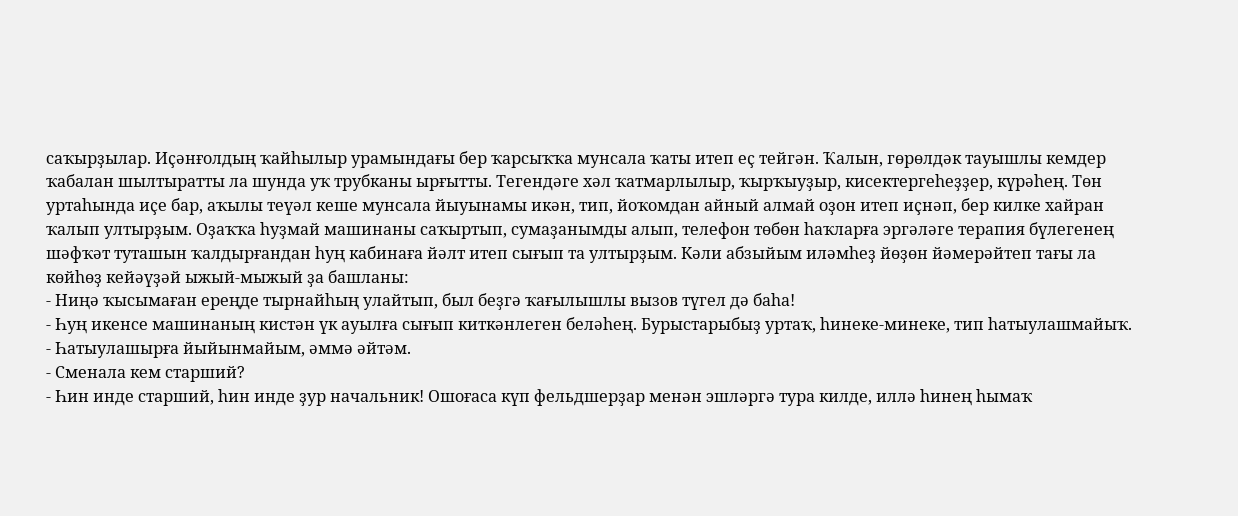саҡырҙылар. Иҫәнғолдың ҡайһылыр урамындағы бер ҡарсыҡҡа мунсала ҡаты итеп еҫ тейгән. Ҡалын, гөрөлдәк тауышлы кемдер ҡабалан шылтыратты ла шунда уҡ трубканы ырғытты. Тегендәге хәл ҡатмарлылыр, ҡырҡыуҙыр, кисектергеһеҙҙер, күрәһең. Төн уртаһында иҫе бар, аҡылы теүәл кеше мунсала йыуынамы икән, тип, йоҡомдан айный алмай оҙон итеп иҫнәп, бер килке хайран ҡалып ултырҙым. Оҙаҡҡа һуҙмай машинаны саҡыртып, сумаҙанымды алып, телефон төбөн һаҡларға эргәләге терапия бүлегенең шәфҡәт туташын ҡалдырғандан һуң кабинаға йәлт итеп сығып та ултырҙым. Кәли абзыйым иләмһеҙ йөҙөн йәмерәйтеп тағы ла көйһөҙ кейәүҙәй ыжый-мыжый ҙа башланы:
- Ниңә ҡысымаған ереңде тырнайһың улайтып, был беҙгә ҡағылышлы вызов түгел дә баһа!
- Һуң икенсе машинаның кистән үк ауылға сығып киткәнлеген беләһең. Бурыстарыбыҙ уртаҡ, һинеке-минеке, тип һатыулашмайыҡ.
- Һатыулашырға йыйынмайым, әммә әйтәм.
- Сменала кем старший?
- Һин инде старший, һин инде ҙур начальник! Ошоғаса күп фельдшерҙар менән эшләргә тура килде, иллә һинең һымаҡ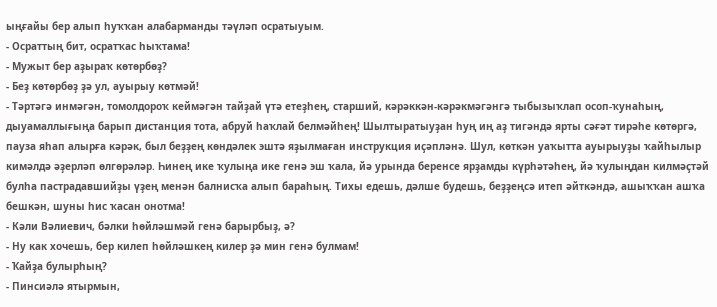ыңғайы бер алып һуҡҡан алабарманды тәүләп осратыуым.
- Осраттың бит, осратҡас һыҡтама!
- Мужыт бер аҙыраҡ көтөрбөҙ?
- Беҙ көтөрбөҙ ҙә ул, ауырыу көтмәй!
- Тәртәгә инмәгән, томолдороҡ кеймәгән тайҙай үтә етеҙһең, старший, кәрәккән-кәрәкмәгәнгә тыбызыҡлап осоп-ҡунаһың, дыуамаллығыңа барып дистанция тота, абруй һаҡлай белмәйһең! Шылтыратыуҙан һуң иң аҙ тигәндә ярты сәғәт тирәһе көтөргә, пауза яһап алырға кәрәк, был беҙҙең көндәлек эштә яҙылмаған инструкция иҫәпләнә. Шул, көткән уаҡытта ауырыуҙы ҡайһылыр кимәлдә әҙерләп өлгөрәләр. Һинең ике ҡулыңа ике генә эш ҡала, йә урында беренсе ярҙамды күрһәтәһең, йә ҡулыңдан килмәҫтәй булһа пастрадавшийҙы үҙең менән балнисҡа алып бараһың. Тихы едешь, дәлше будешь, беҙҙеңсә итеп әйткәндә, ашыҡҡан ашҡа бешкән, шуны һис ҡасан онотма!
- Кәли Вәлиевич, бәлки һөйләшмәй генә барырбыҙ, ә?
- Ну как хочешь, бер килеп һөйләшкең килер ҙә мин генә булмам!
- Ҡайҙа булырһың?
- Пинсиәлә ятырмын,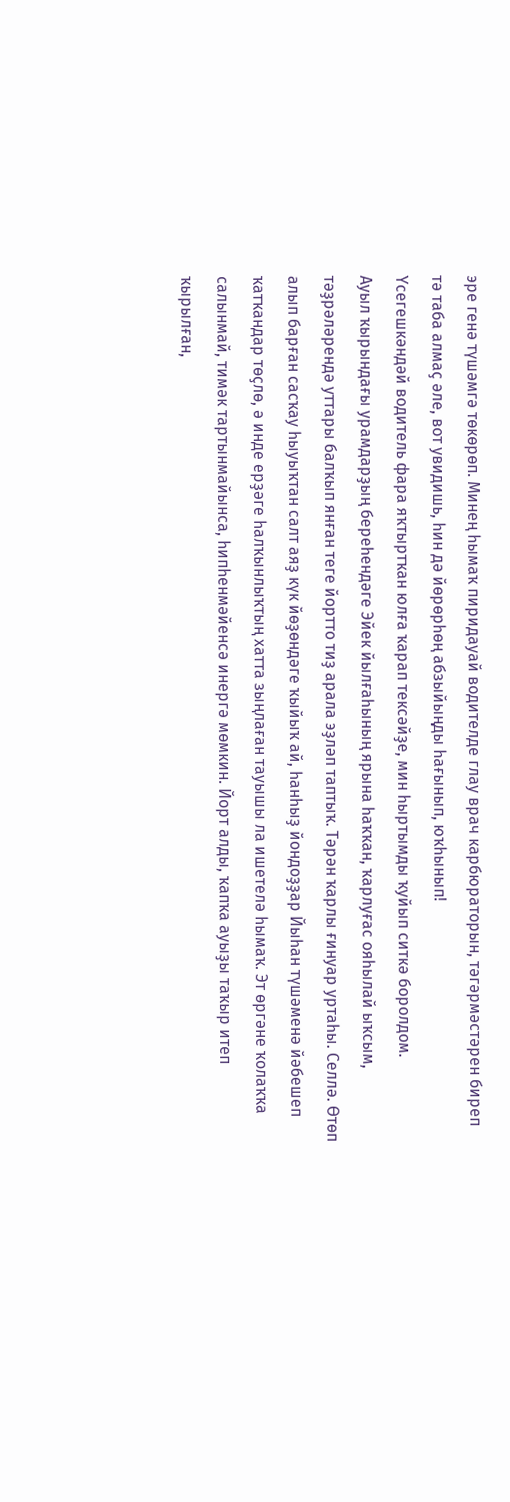эре генә түшәмгә төкөрөп. Минең һымаҡ пиридауай водителде глау врач карбюраторын, тәгәрмәстәрен биреп тә таба алмаҫ әле, вот увидишь, һин дә йөрөрһөң абзыйыңды һағынып, юҡһынып!
Үсегешкәндәй водитель фара яҡтыртҡан юлға ҡарап тексәйҙе, мин һыртымды ҡуйып ситкә боролдом.
Ауыл ҡырындағы урамдарҙың береһендәге Эйек йылғаһының ярына һаҡҡан, ҡарлуғас ояһылай ыҡсым, тәҙрәләрендә уттары балҡып янған теге йортто тиҙ арала эҙләп таптыҡ. Тәрән ҡарлы ғинуар уртаһы. Селлә. Өтөп алып барған сасҡау һыуыҡтан салт аяҙ күк йөҙөндәге ҡыйыҡ ай, һанһыҙ йондоҙҙар Йыһан түшәменә йәбешеп ҡатҡандар төҫлө, ә инде ерҙәге һалҡынлыҡтың хатта зыңлаған тауышы ла ишетелә һымаҡ. Эт өргәне ҡолаҡҡа салынмай, тимәк тартынмайынса, һипһенмәйенсә инергә мөмкин. Йорт алды, ҡапҡа ауыҙы таҡыр итеп ҡырылған,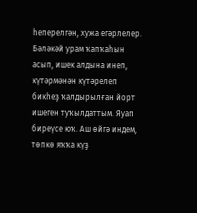һеперелгән, хужа егәрлелер. Бәләкәй урам ҡапҡаһын асып, ишек алдына инеп, күтәрмәнән күтәрелеп бикһеҙ ҡалдырылған йорт ишеген туҡылдаттым. Яуап биреүсе юҡ. Аш өйгә индем, төпкө яҡҡа күҙ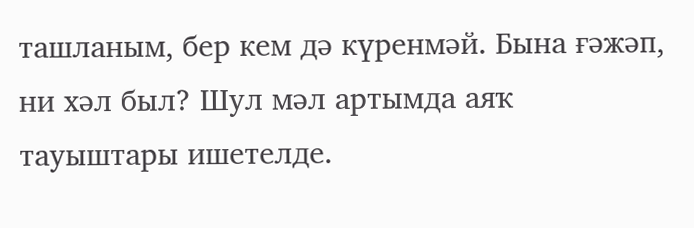ташланым, бер кем дә күренмәй. Бына ғәжәп, ни хәл был? Шул мәл артымда аяҡ тауыштары ишетелде.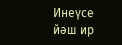Инеүсе йәш ир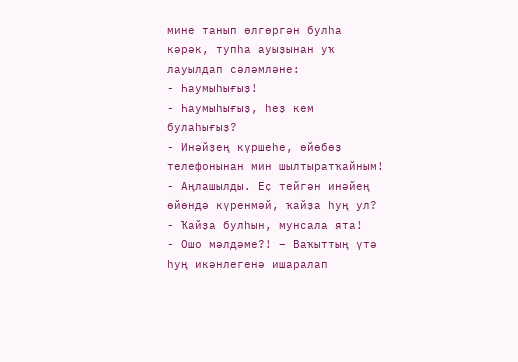мине танып өлгөргән булһа кәрәк, тупһа ауыҙынан уҡ лауылдап сәләмләне:
- Һаумыһығыҙ!
- Һаумыһығыҙ, һеҙ кем булаһығыҙ?
- Инәйҙең күршеһе, өйөбөҙ телефонынан мин шылтыратҡайным!
- Аңлашылды. Еҫ тейгән инәйең өйөндә күренмәй, ҡайҙа һуң ул?
- Ҡайҙа булһын, мунсала ята!
- Ошо мәлдәме?! – Ваҡыттың үтә һуң икәнлегенә ишаралап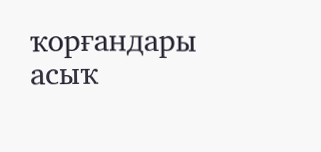ҡорғандары асыҡ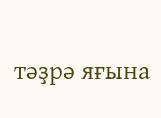тәҙрә яғына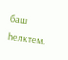баш һелктем.